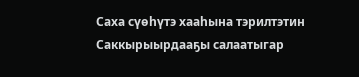Саха сүөһүтэ хааһына тэрилтэтин Саккырыырдааҕы салаатыгар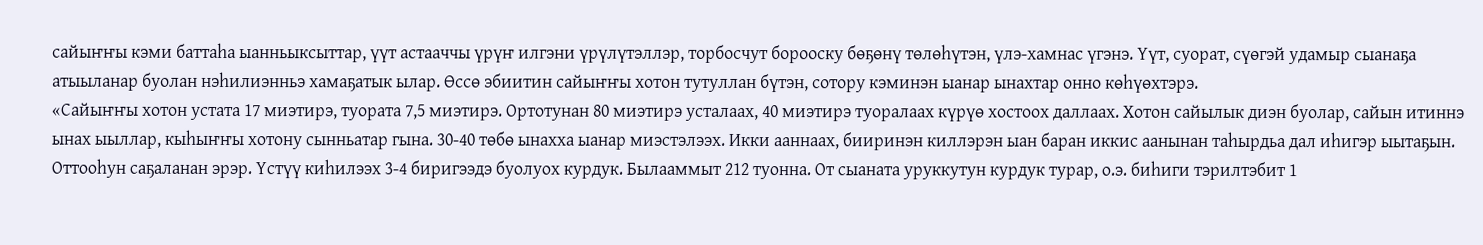сайыҥҥы кэми баттаһа ыанньыксыттар, үүт астааччы үрүҥ илгэни үрүлүтэллэр, торбосчут борооску бөҕөнү төлөһүтэн, үлэ-хамнас үгэнэ. Үүт, суорат, сүөгэй удамыр сыанаҕа атыыланар буолан нэһилиэнньэ хамаҕатык ылар. Өссө эбиитин сайыҥҥы хотон тутуллан бүтэн, сотору кэминэн ыанар ынахтар онно көһүөхтэрэ.
«Сайыҥҥы хотон устата 17 миэтирэ, туората 7,5 миэтирэ. Ортотунан 80 миэтирэ усталаах, 40 миэтирэ туоралаах күрүө хостоох даллаах. Хотон сайылык диэн буолар, сайын итиннэ ынах ыыллар, кыһыҥҥы хотону сынньатар гына. 30-40 төбө ынахха ыанар миэстэлээх. Икки ааннаах, бииринэн киллэрэн ыан баран иккис аанынан таһырдьа дал иһигэр ыытаҕын.
Оттооһун саҕаланан эрэр. Үстүү киһилээх 3-4 биригээдэ буолуох курдук. Былааммыт 212 туонна. От сыаната уруккутун курдук турар, о.э. биһиги тэрилтэбит 1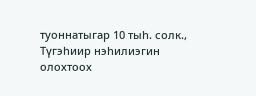туоннатыгар 10 тыһ. солк., Түгэһиир нэһилиэгин олохтоох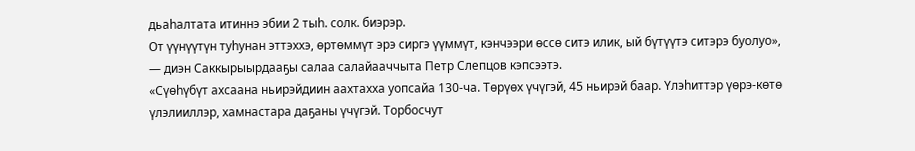дьаһалтата итиннэ эбии 2 тыһ. солк. биэрэр.
От үүнүүтүн туһунан эттэххэ, өртөммүт эрэ сиргэ үүммүт, кэнчээри өссө ситэ илик, ый бүтүүтэ ситэрэ буолуо», — диэн Саккырыырдааҕы салаа салайааччыта Петр Слепцов кэпсээтэ.
«Сүөһүбүт ахсаана ньирэйдиин аахтахха уопсайа 130-ча. Төрүөх үчүгэй, 45 ньирэй баар. Үлэһиттэр үөрэ-көтө үлэлииллэр, хамнастара даҕаны үчүгэй. Торбосчут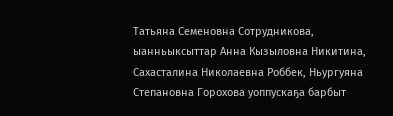Татьяна Семеновна Сотрудникова, ыанньыксыттар Анна Кызыловна Никитина, Сахасталина Николаевна Роббек, Ньургуяна Степановна Горохова уоппускаҕа барбыт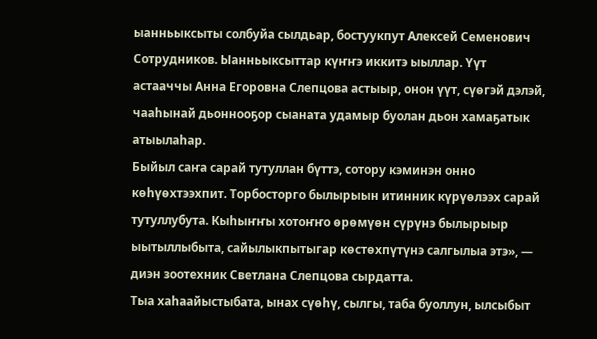ыанньыксыты солбуйа сылдьар, бостуукпут Алексей Семенович Сотрудников. Ыанньыксыттар күҥҥэ иккитэ ыыллар. Үүт астааччы Анна Егоровна Слепцова астыыр, онон үүт, сүөгэй дэлэй, чааһынай дьоннооҕор сыаната удамыр буолан дьон хамаҕатык атыылаһар.
Быйыл саҥа сарай тутуллан бүттэ, сотору кэминэн онно көһүөхтээхпит. Торбосторго былырыын итинник күрүөлээх сарай тутуллубута. Кыһыҥҥы хотоҥҥо өрөмүөн сүрүнэ былырыыр ыытыллыбыта, сайылыкпытыгар көстөхпүтүнэ салгылыа этэ», — диэн зоотехник Светлана Слепцова сырдатта.
Тыа хаһаайыстыбата, ынах сүөһү, сылгы, таба буоллун, ылсыбыт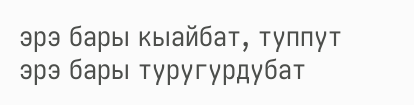эрэ бары кыайбат, туппут эрэ бары туругурдубат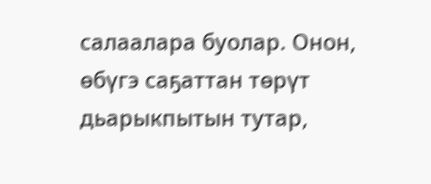салаалара буолар. Онон, өбүгэ саҕаттан төрүт дьарыкпытын тутар,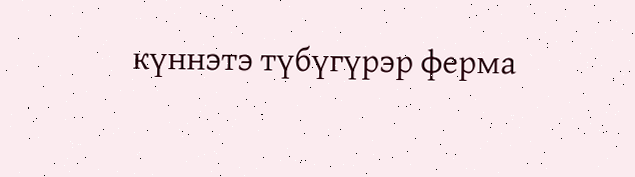күннэтэ түбүгүрэр ферма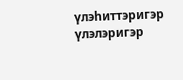үлэһиттэригэр үлэлэригэр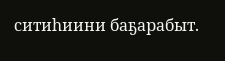ситиһиини баҕарабыт.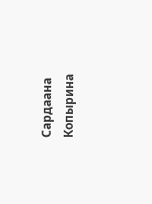Сардаана Копырина